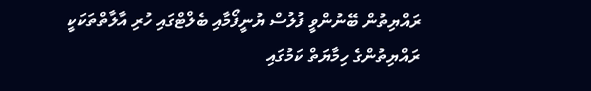ރައްޔިތުން ބޭނުންވީ ފުލުސް ޔުނީފޯމާއި ބެލްޓްގައި ހުރި އާލާތްތަކަކީ ރައްޔިތުންގެ ހިމާޔަތް ކަމުގައި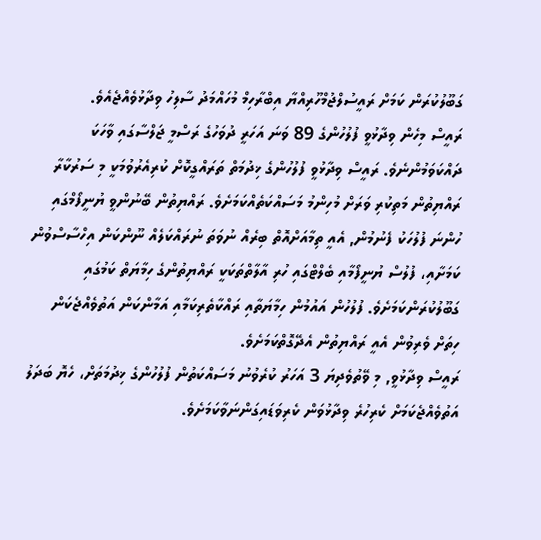ގަބޫލުކުރަން ކަމަށް ރައީސުލްޖުމްހޫރިއްޔާ އިބްރާހިމް މުހައްމަދު ސާލިހު ވިދާޅުވެއްޖެއެވެ.
ރައީސް މިހެން ވިދާޅުވީ ފުލުހުންގެ 89 ވަނަ އަހަރީ ދުވަހުގެ ރަސްމީ ޖަލްސާގައި ވާހަކަ ދައްކަވަމުންނެވެ. ރައީސް ވިދާޅުވީ ފުލުހުންގެ ޚިދުމަތް ތަރައްގީކޮށް ކުރިއެރުވުމަކީ މި ސަރުކާރާ ރައްޔިތުން މަތިކުރި ވަރަށް މުހިންމު މަސައްކަތެއްކަމަށެވެ. ރައްޔިތުން ބޭނުންވީ ޔުނީފޯމްގައި ހުންނަ ފުލުހަކު ފެނުމުން, އެއީ ތިމާއަށްއޮތް ބިރެއް ނުވަތަ ނުރައްކަލެއް ނޫންކަން އިހްސާސްވުން ކަމަށާއި، ފުލުސް ޔުނީފޯމާއި ބެލްޓްގައި ހުރި އާލާތްތަކަކީ ރައްޔިތުންގެ ހިމާޔަތް ކަމުގައި ގަބޫލުކުރަންކަމަށެވެ. ފުލުހުން އައުމުން ހިމާޔަތާއި ރައްކާތެރިކަމާއި އަމާންކަން އަތުވެއްޖެކަން ހިތަށް ވެރިވުން އެއީ ރައްޔިތުން އެދޭގޮތްކަމަށެވެ.
ރައީސް ވިދާޅުވީ, މި ވޭތުވެދިޔަ 3 އަހަރު ކުރެވުނު މަސައްކަތުން ފުލުހުންގެ ޚިދުމަތަށް، ހެޔޮ ބަދަލު އަތުވެއްޖެކަމަށް ކެރިހުރެ ވިދާޅުވަން ކެރިވަޑައިގަންނަވާކަމަށެވެ.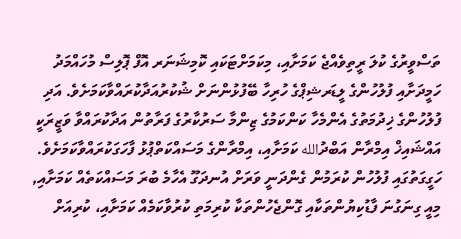ތަސްވީރުގެ ކުލަ ރީތިވެއްޖެ ކަމަށާއި، މިކަމަށްޓަކައި ކޮމިޝަނަރ އޮފް ޕޮލިސް މުހައްމަދު ހަމީދަށާއި ފުލުހުންގެ ލީޑަރޝިޕްގެ ހުރިހާ ބޭފުޅުންނަށް ޝުކުރުއަދާކުރައްވާކަމަށެވެ. އަދި ފުލުހުންގެ ޚިދުމަތުގެ އެންމެހާ ކަންކަމުގެ ޒިންމާ ސަރުކާރުގެ ފަރާތުން އަދާކުރައްވާ ވަޒީރަކީ އައްޝައިޚް އިމްރާން އަބްދުالله ކަމަށާއި، އިމްރާންގެ މަސައްކަތްޕުޅު ފާހަގަކުރައްވާކަމަށެވެ. ހަގީގަތުގައި ފުލުހުން ކުރަމުން ގެންދަނީ ވަރަށް އުނދަގޫ އެހާމެ ބުރަ މަސައްކަތެއް ކަމަށާއި, މިއީ ގިނަގުނަ ފާޑުކިޔުންތަކާއި ގޮންޖެހުންތަކާ ކުރިމަތި ކުރުވާކަމެއް ކަމަށާއި، ކުރިއަށް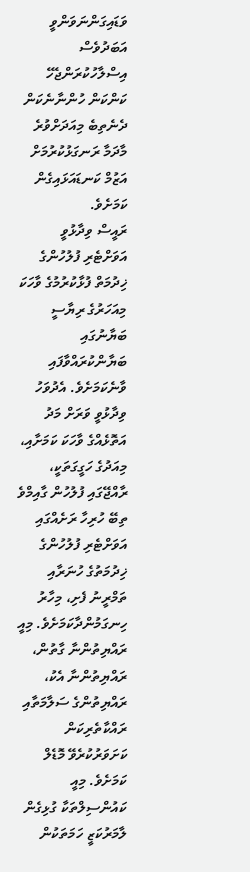ވަޑައިގަންނަވަންވީ އަބަދުވެސް އިސްލާހުކުރަންޖެހޭ ކަންކަން ހުންނާނެކަން ދެނެތިބެ މިއަދަށްވުރެ މާދަމާ ރަނގަޅުކުރުމަށް އަޒުމް ކަނޑައަޅައިގެން ކަމަށެވެ.
ރައީސް ވިދާޅުވީ އަވަށްޓެރި ފުލުހުންގެ ޚިދުމަތް ފުޅާކުރުމުގެ ވާހަކަ މިއަހަރުގެ ރިޔާސީ ބަޔާނުގައި ބަޔާންކުރައްވާފައި ވާނެކަމަށެވެ. އެދުވަހު ވިދާޅުވީ ވަރަށް މަދު އަތޮޅެއްގެ ވާހަކަ ކަމަށާއި، މިއަދުގެ ހަގީގަތަކީ، ރާއްޖޭގައި ފުލުހުން ގާއިމްވެ ތިބޭ ހުރިހާ ރަށެއްގައި އަވަށްޓެރި ފުލުހުންގެ ޚިދުމަތުގެ ހުނަރާއި ތަމްރީނު ފެށި، މިހާރު ހިނގަމުންދާކަމަށެވެ. މިއީ ރައްޔިތުންނާ ގާތުން، ރައްޔިތުންނާ އެކު، ރައްޔިތުންގެ ސަލާމަތާއި ރައްކާތެރިކަން ކަށަވަރުކުރެވޭ މޮޑެލް ކަމަށެވެ. މިއީ ކައުންސިލްތަކާ ގުޅިގެން ލާމަރުކަޒީ ހަމަތަކުން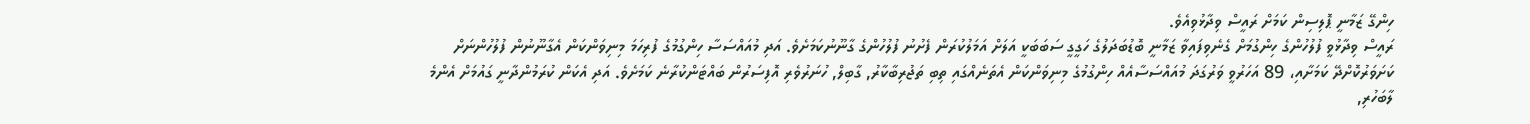ހިންގޭ ޒަމާނީ ޕޮލިސިން ކަމަށް ރައީސް ވިދާޅުވިއެވެ.
ރައީސް ވިދާޅުވީ ފުލުހުންގެ ހިންގުމަށް ގެނެވިފައިވާ ޒަމާނީ ބޮޑުބަދަލުގެ ހަގީގީ ސަބަބަކީ އަލަށް އަމަލުކުރަން ފެށުނު ފުލުހުންގެ ގާނޫނުކަމަށެވެ. އަދި މުއައްސަސާ ހިންގުމުގެ ފުރިހަމަ މިނިވަންކަން އެގާނޫނުން ފުލުހުންނަށް ކަށަވަރުކޮށްދޭ ކަމަށާއި، 89 އަހަރުވީ ވަރުގަދަ މުއައްސަސާއެއް ހިންގުމުގެ މިނިވަންކަން އެތަނެއްގައި ތިބި ތަޖުރިބާކާރު, ގާބިލް, ހުނަރުވެރި އޮފިސަރުން ބައްޓަންކުރާނެ ކަމަށެވެ. އަދި އެކަން ކުރަމުންދާނީ ގައުމަށް އެންމެ ލާބަހުރި,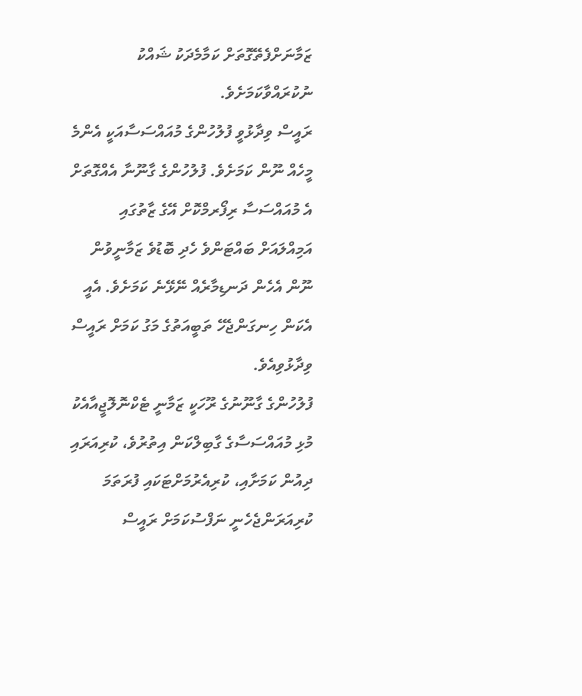ޒަމާނަށްފެތޭގޮތަށް ކަމާމެދަކު ޝައްކު ނުކުރައްވާކަމަށެވެ.
ރައީސް ވިދާޅުވީ ފުލުހުންގެ މުއައްސަސާއަކީ އެންމެ މީހެއް ނޫން ކަމަށެވެ. ފުލުހުންގެ ގާނޫނާ އެއްގޮތަށް އެ މުއައްސަސާ ރިފޯރމްކޮށް އޭގެ ޒާތުގައި އަމިއްލައަށް ބައްޓަންވެ ހެދި ބޮޑުވެ ޒަމާނީވުން ނޫން އެހެން ދަނޑިމާރެއް ނޭޅޭނެ ކަމަށެވެ. އެއީ އެކަން ހިނގަންޖެހޭ ތަބީއަތުގެ މަގު ކަމަށް ރައީސް ވިދާޅުވިއެވެ.
ފުލުހުންގެ ގާނޫނުގެ ރޫހަކީ ޒަމާނީ ޓެކްނޮލޮޖީއާއެކު މުޅި މުއައްސަސާގެ ގާބިލްކަން އިތުރުވެ، ކުރިއަރައި ދިއުން ކަމަށާއި، ކުރިއެރުމަށްޓަކައި ފުރަތަމަ ކުރިއަރަންޖެހެނީ ނަފްސުކަމަށް ރައީސް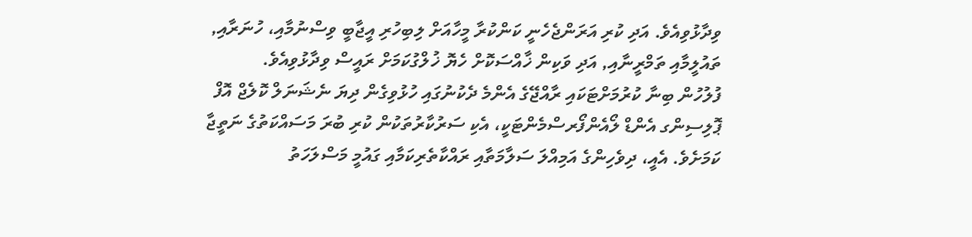ވިދާޅުވިއެވެ. އަދި ކުރި އަރަންޖެހެނީ ކަންކުރާ މީހާއަށް ލިބިހުރި އީޖާބީ ވިސްނުމާއި، ހުނަރާއި, ތައުލީމާއި ތަމްރީނާއި, އަދި ވަކިން ޚާއްސަކޮށް ހެޔޮ ޚުލްގުކަމަށް ރައީސް ވިދާޅުވިއެވެ.
ފުލުހުން ބިނާ ކުރުމަށްޓަކައި ރާއްޖޭގެ އެންމެ ދެކުނުގައި ހުޅުވިގެން ދިޔަ ނެޝަނަލް ކޮލެޖް އޮފް ޕޮލިސިންގ އެންޑް ލޯއެންފޯރސްމެންޓަކީ، އެކި ސަރުކާރުތަކުން ކުރި ބުރަ މަސައްކަތުގެ ނަތީޖާ ކަމަށެވެ. އެއީ، ދިވެހިންގެ އަމިއްލަ ސަލާމަތާއި ރައްކާތެރިކަމާއި ގައުމީ މަސްލަހަތު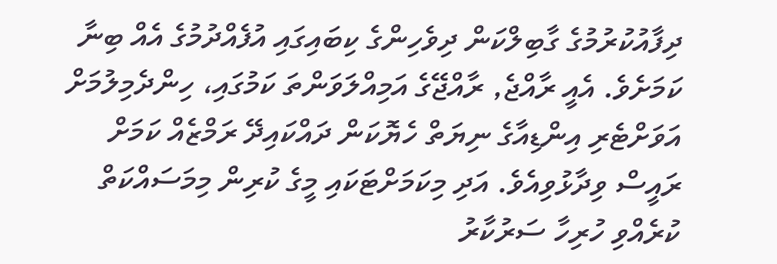ދިފާއުކުރުމުގެ ގާބިލްކަން ދިވެހިންގެ ކިބައިގައި އުފެއްދުމުގެ އެއް ބިނާ ކަމަށެވެ. އެއީ ރާއްޖެ, ރާއްޖޭގެ އަމިއްލަވަންތަ ކަމުގައި، ހިންދެމިލުމަށް އަވަށްޓެރި އިންޑިއާގެ ނިޔަތް ހެޔޮކަން ދައްކައިދޭ ރަމްޒެއް ކަމަށް ރައީސް ވިދާޅުވިއެވެ. އަދި މިކަމަށްޓަކައި މީގެ ކުރިން މިމަސައްކަތް ކުރެއްވި ހުރިހާ ސަރުކާރު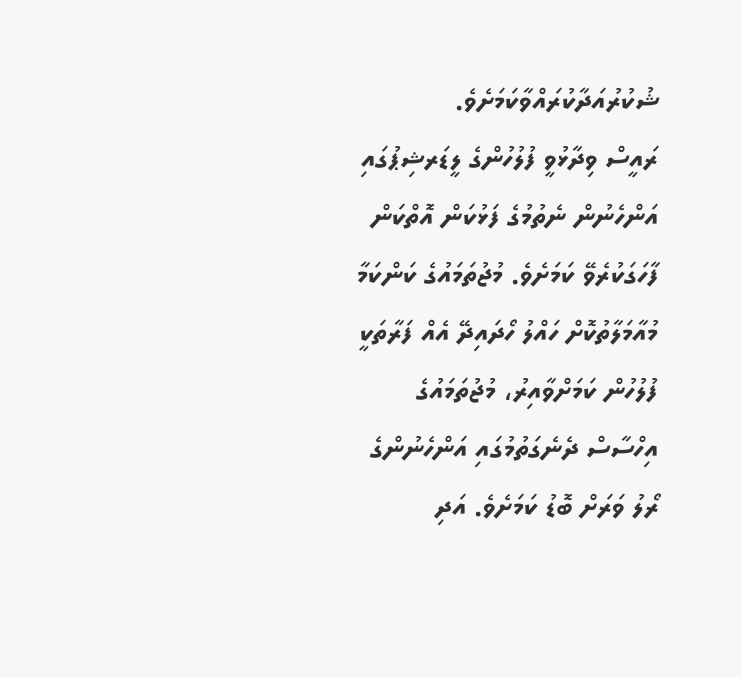ޝުކުރުއަދާކުރައްވާކަމަށެވެ.
ރައީސް ވިދާޅުވީ ފުލުހުންގެ ލީޑަރޝިޕުގައި އަންހެނުން ނެތުމުގެ ފަޅުކަން އޮތްކަން ފާހަގަކުރެވޭ ކަމަށެވެ. މުޖުތަމައުގެ ކަންކަމާ މުއާމަލާތުކޮށް ހައްލު ހޯދައިދޭ އެއް ފަރާތަކީ ފުލުހުން ކަމަށްވާއިރު، މުޖުތަމައުގެ އިހްސާސް ދެނެގަތުމުގައި އަންހެނުންގެ ރޯލު ވަރަށް ބޮޑު ކަމަށެވެ. އަދި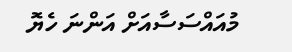މުއައްސަސާއަށް އަންނަ ހެޔޮ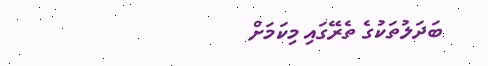ބަދަލުތަކުގެ ތެރޭގައި މިކަމަށް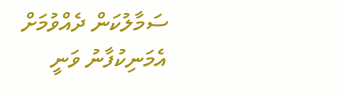ސަމާލުކަން ދެއްވުމަށް އެމަނިކުފާނު ވަނީ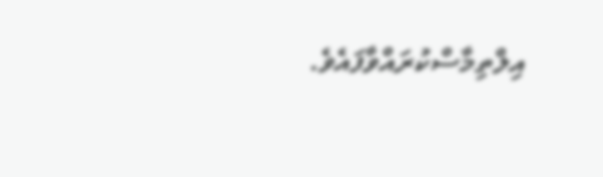އިލްތިމާސްކުރައްވާފައެވެ.